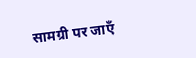सामग्री पर जाएँ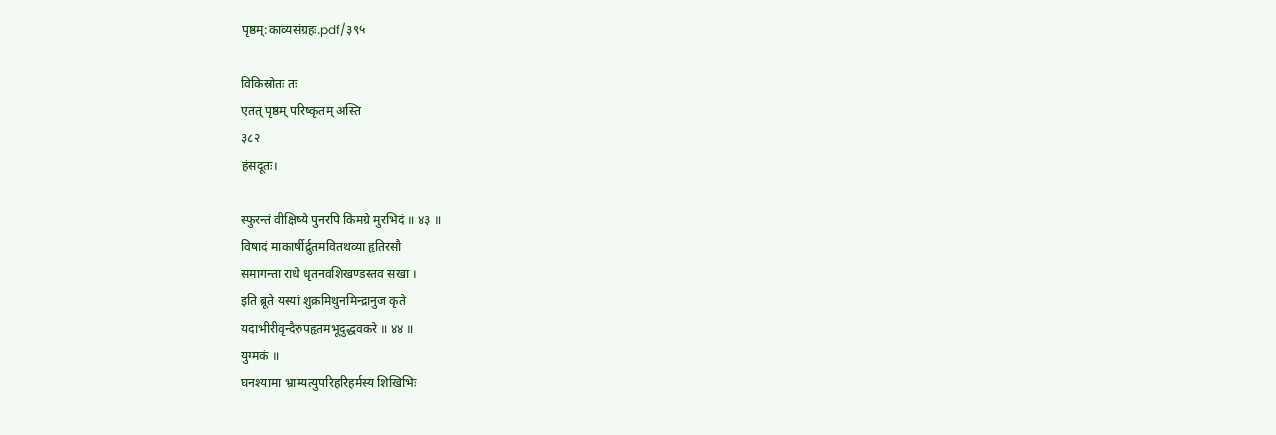पृष्ठम्:काव्यसंग्रहः.pdf/३९५

विकिस्रोतः तः
एतत् पृष्ठम् परिष्कृतम् अस्ति
३८२
हंसदूतः।

स्फुरन्तं वीक्षिष्ये पुनरपि किमग्रे मुरभिदं ॥ ४३ ॥
विषादं माकार्षीर्द्रुतमवितथव्या हृतिरसौ
समागन्ता राधे धृतनवशिखण्डस्तव सखा ।
इति ब्रूते यस्यां शुक्रमिथुनमिन्द्रानुज कृते
यदाभीरीवृन्दैरुपहृतमभूदुद्धवकरे ॥ ४४ ॥
युग्मकं ॥
घनश्यामा भ्राम्यत्युपरिहरिहर्मस्य शिखिभिः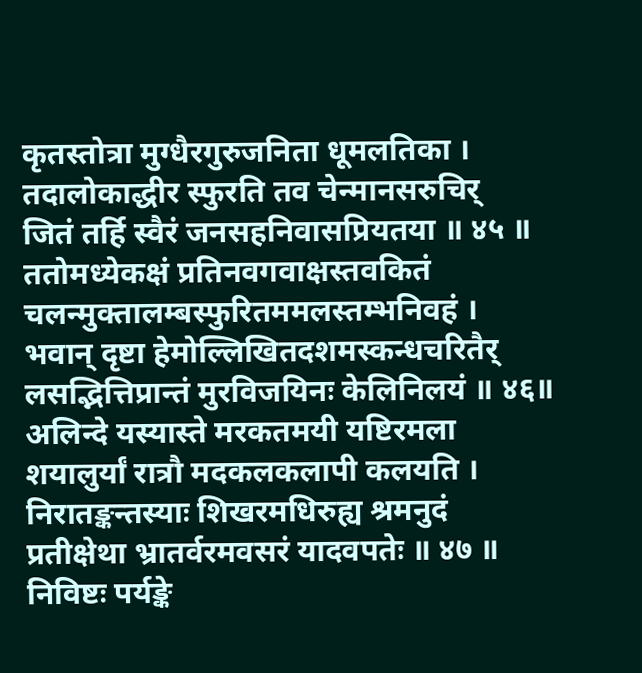कृतस्तोत्रा मुग्धैरगुरुजनिता धूमलतिका ।
तदालोकाद्धीर स्फुरति तव चेन्मानसरुचिर्
जितं तर्हि स्वैरं जनसहनिवासप्रियतया ॥ ४५ ॥
ततोमध्येकक्षं प्रतिनवगवाक्षस्तवकितं
चलन्मुक्तालम्बस्फुरितममलस्तम्भनिवहं ।
भवान् दृष्टा हेमोल्लिखितदशमस्कन्धचरितैर्
लसद्भित्तिप्रान्तं मुरविजयिनः केलिनिलयं ॥ ४६॥
अलिन्दे यस्यास्ते मरकतमयी यष्टिरमला
शयालुर्यां रात्रौ मदकलकलापी कलयति ।
निरातङ्कन्तस्याः शिखरमधिरुह्य श्रमनुदं
प्रतीक्षेथा भ्रातर्वरमवसरं यादवपतेः ॥ ४७ ॥
निविष्टः पर्यङ्के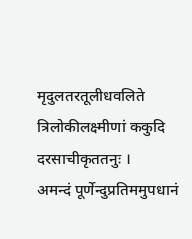मृदुलतरतूलीधवलिते
त्रिलोकीलक्ष्मीणां ककुदि दरसाचीकृततनुः ।
अमन्दं पूर्णेन्दुप्रतिममुपधानं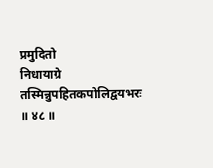प्रमुदितो
निधायाग्रे तस्मिन्नुपहितकपोलिद्वयभरः ॥ ४८ ॥